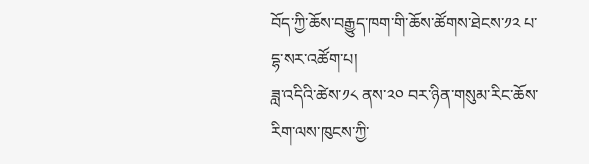བོད་ཀྱི་ཆོས་བརྒྱུད་ཁག་གི་ཆོས་ཚོགས་ཐེངས་༡༢ པ་དྷ་སར་འཚོག་པ།
ཟླ་འདིའི་ཚེས་༡༨ ནས་༢༠ བར་ཉིན་གསུམ་རིང་ཆོས་རིག་ལས་ཁུངས་ཀྱི་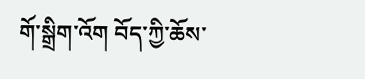གོ་སྒྲིག་འོག བོད་ཀྱི་ཆོས་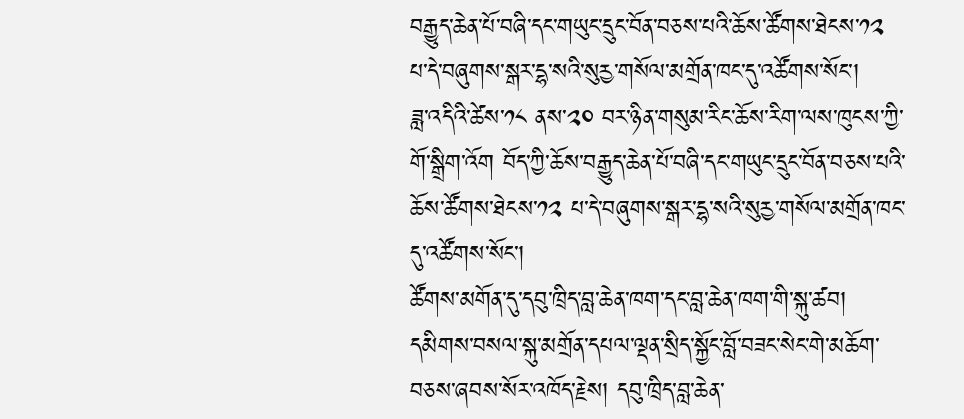བརྒྱུད་ཆེན་པོ་བཞི་དང་གཡུང་དྲུང་བོན་བཅས་པའི་ཆོས་ཚོགས་ཐེངས་༡༢ པ་དེ་བཞུགས་སྒར་དྷ་སའི་སུརྱ་གསོལ་མགྲོན་ཁང་དུ་འཚོགས་སོང་།
ཟླ་འདིའི་ཚེས་༡༨ ནས་༢༠ བར་ཉིན་གསུམ་རིང་ཆོས་རིག་ལས་ཁུངས་ཀྱི་གོ་སྒྲིག་འོག བོད་ཀྱི་ཆོས་བརྒྱུད་ཆེན་པོ་བཞི་དང་གཡུང་དྲུང་བོན་བཅས་པའི་ཆོས་ཚོགས་ཐེངས་༡༢ པ་དེ་བཞུགས་སྒར་དྷ་སའི་སུརྱ་གསོལ་མགྲོན་ཁང་དུ་འཚོགས་སོང་།
ཚོགས་མགོན་དུ་དབུ་ཁྲིད་བླ་ཆེན་ཁག་དང་བླ་ཆེན་ཁག་གི་སྐུ་ཚབ། དམིགས་བསལ་སྐུ་མགྲོན་དཔལ་ལྡན་སྲིད་སྐྱོང་བློ་བཟང་སེང་གེ་མཆོག་བཅས་ཞབས་སོར་འཁོད་རྗེས། དབུ་ཁྲིད་བླ་ཆེན་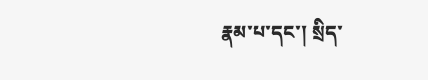རྣམ་པ་དང་། སྲིད་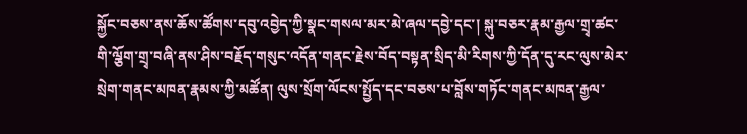སྐྱོང་བཅས་ནས་ཆོས་ཚོགས་དབུ་འབྱེད་ཀྱི་སྣང་གསལ་མར་མེ་ཞལ་དབྱེ་དང་། སྐུ་བཅར་རྣམ་རྒྱལ་གྲྭ་ཚང་གི་ལྕོག་གྲྭ་བཞི་ནས་ཤིས་བརྗོད་གསུང་འདོན་གནང་རྗེས་བོད་བསྟན་སྲིད་མི་རིགས་ཀྱི་དོན་དུ་རང་ལུས་མེར་སྲེག་གནང་མཁན་རྣམས་ཀྱི་མཚོན། ལུས་སྲོག་ལོངས་སྤྱོད་དང་བཅས་པ་བློས་གཏོང་གནང་མཁན་རྒྱལ་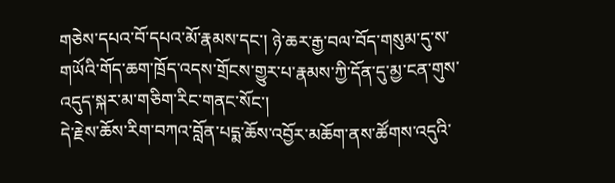གཅེས་དཔའ་བོ་དཔའ་མོ་རྣམས་དང་། ཉེ་ཆར་རྒྱ་བལ་བོད་གསུམ་དུ་ས་གཡོའི་གོད་ཆག་ཁྲོད་འདས་གྲོངས་གྱུར་པ་རྣམས་ཀྱི་དོན་དུ་མྱ་ངན་གུས་འདུད་སྐར་མ་གཅིག་རིང་གནང་སོང་།
དེ་རྗེས་ཆོས་རིག་བཀའ་བློན་པདྨ་ཆོས་འབྱོར་མཆོག་ནས་ཚོགས་འདུའི་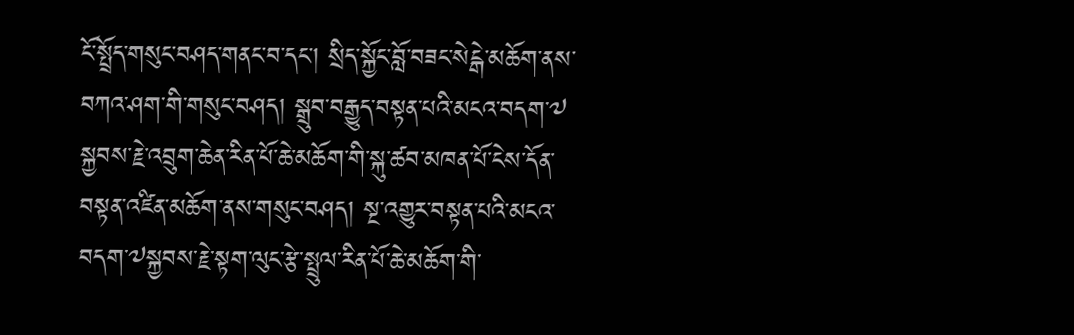ངོ་སྤྲོད་གསུང་བཤད་གནང་བ་དང་། སྲིད་སྐྱོང་བློ་བཟང་སེངྒེ་མཆོག་ནས་བཀའ་ཤག་གི་གསུང་བཤད། སྒྲུབ་བརྒྱུད་བསྟན་པའི་མངའ་བདག་༧ སྐྱབས་རྗེ་འབྲུག་ཆེན་རིན་པོ་ཆེ་མཆོག་གི་སྐུ་ཚབ་མཁན་པོ་ངེས་དོན་བསྟན་འཛིན་མཆོག་ནས་གསུང་བཤད། སྔ་འགྱུར་བསྟན་པའི་མངའ་བདག་༧སྐྱབས་རྗེ་སྟག་ལུང་རྩེ་སྤྲུལ་རིན་པོ་ཆེ་མཆོག་གི་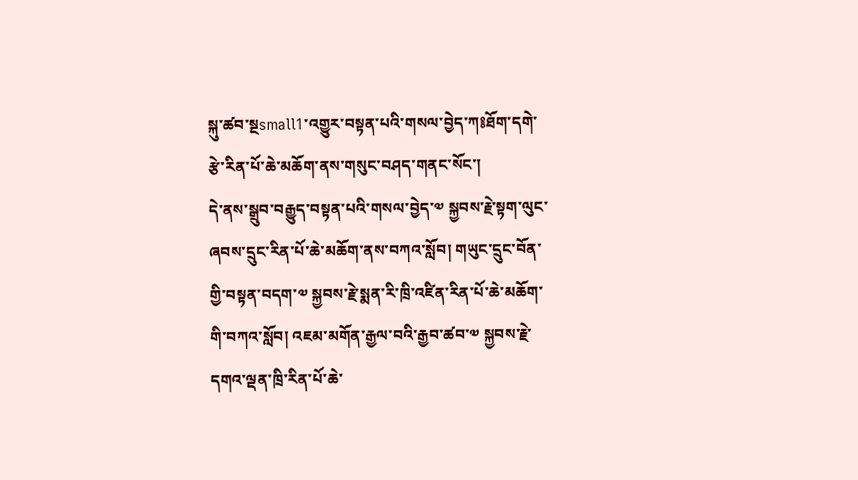སྐུ་ཚབ་སྔsmall1་འགྱུར་བསྟན་པའི་གསལ་བྱེད་ཀ༔ཐོག་དགེ་རྩེ་རིན་པོ་ཆེ་མཆོག་ནས་གསུང་བཤད་གནང་སོང་།
དེ་ནས་སྒྲུབ་བརྒྱུད་བསྟན་པའི་གསལ་བྱེད་༧ སྐྱབས་རྗེ་སྟག་ལུང་ཞབས་དྲུང་རིན་པོ་ཆེ་མཆོག་ནས་བཀའ་སློབ། གཡུང་དྲུང་བོན་གྱི་བསྟན་བདག་༧ སྐྱབས་རྗེ་སྨན་རི་ཁྲི་འཛིན་རིན་པོ་ཆེ་མཆོག་གི་བཀའ་སློབ། འཇམ་མགོན་རྒྱལ་བའི་རྒྱབ་ཚབ་༧ སྐྱབས་རྗེ་དགའ་ལྡན་ཁྲི་རིན་པོ་ཆེ་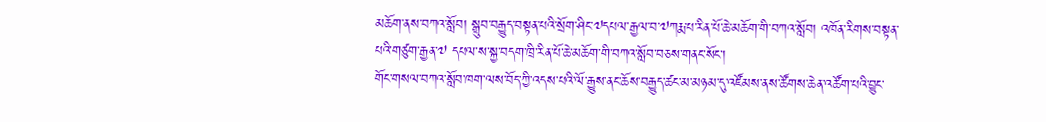མཆོག་ནས་བཀའ་སློབ། སྒྲུབ་བརྒྱུད་བསྟན་པའི་སྲོག་ཤིང་༧དཔལ་རྒྱལ་བ་༧ཀརྨ་པ་རིན་པོ་ཆེ་མཆོག་གི་བཀའ་སློབ། འཁོན་རིགས་བསྟན་པའི་གཙུག་རྒྱན་༧ དཔལ་ས་སྐྱ་བདག་ཁྲི་རིན་པོ་ཆེ་མཆོག་གི་བཀའ་སློབ་བཅས་གནང་སོང་།
གོང་གསལ་བཀའ་སློབ་ཁག་ལས་བོད་ཀྱི་འདས་པའི་ལོ་རྒྱུས་ནང་ཆོས་བརྒྱུད་ཚང་མ་མཉམ་དུ་འཛོམས་ནས་ཚོགས་ཆེན་འཚོག་པའི་བྱུང་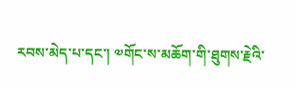རབས་མེད་པ་དང་། ༧གོང་ས་མཆོག་གི་ཐུགས་རྗེའི་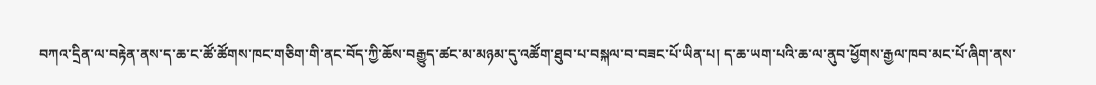བཀའ་དྲིན་ལ་བརྟེན་ནས་ད་ཆ་ང་ཚོ་ཚོགས་ཁང་གཅིག་གི་ནང་བོད་ཀྱི་ཆོས་བརྒྱུད་ཚང་མ་མཉམ་དུ་འཚོག་ཐུབ་པ་བསྐལ་བ་བཟང་པོ་ཡིན་པ། ད་ཆ་ཡག་པའི་ཆ་ལ་ནུབ་ཕྱོགས་རྒྱལ་ཁབ་མང་པོ་ཞིག་ནས་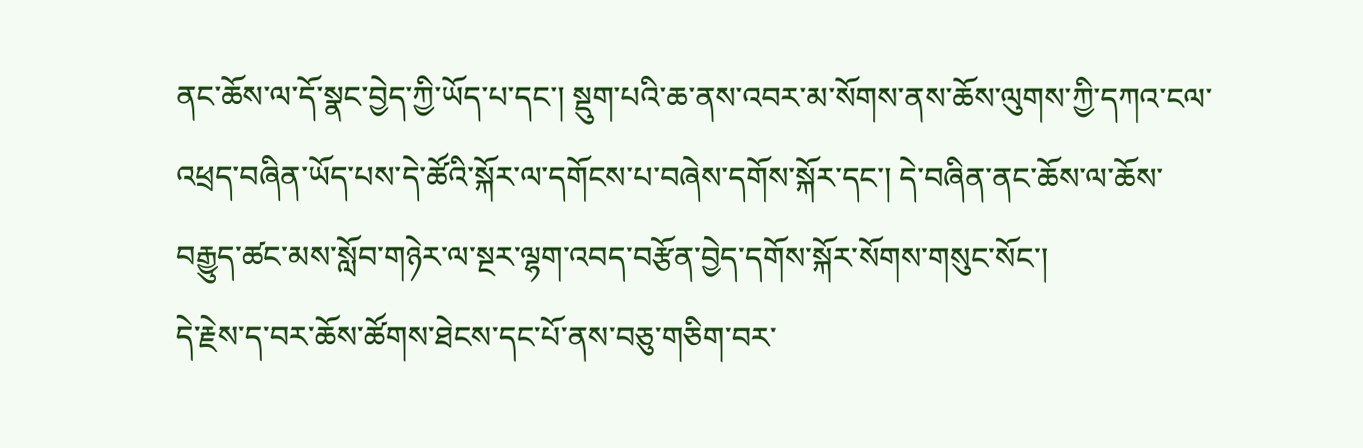ནང་ཆོས་ལ་དོ་སྣང་བྱེད་ཀྱི་ཡོད་པ་དང་། སྡུག་པའི་ཆ་ནས་འབར་མ་སོགས་ནས་ཆོས་ལུགས་ཀྱི་དཀའ་ངལ་འཕྲད་བཞིན་ཡོད་པས་དེ་ཚོའི་སྐོར་ལ་དགོངས་པ་བཞེས་དགོས་སྐོར་དང་། དེ་བཞིན་ནང་ཆོས་ལ་ཆོས་བརྒྱུད་ཚང་མས་སློབ་གཉེར་ལ་སྔར་ལྷག་འབད་བརྩོན་བྱེད་དགོས་སྐོར་སོགས་གསུང་སོང་།
དེ་རྗེས་ད་བར་ཆོས་ཚོགས་ཐེངས་དང་པོ་ནས་བཅུ་གཅིག་བར་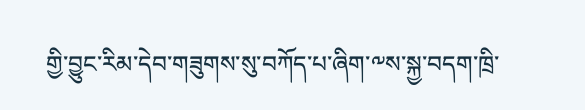གྱི་བྱུང་རིམ་དེབ་གཟུགས་སུ་བཀོད་པ་ཞིག་༸ས་སྐྱ་བདག་ཁྲི་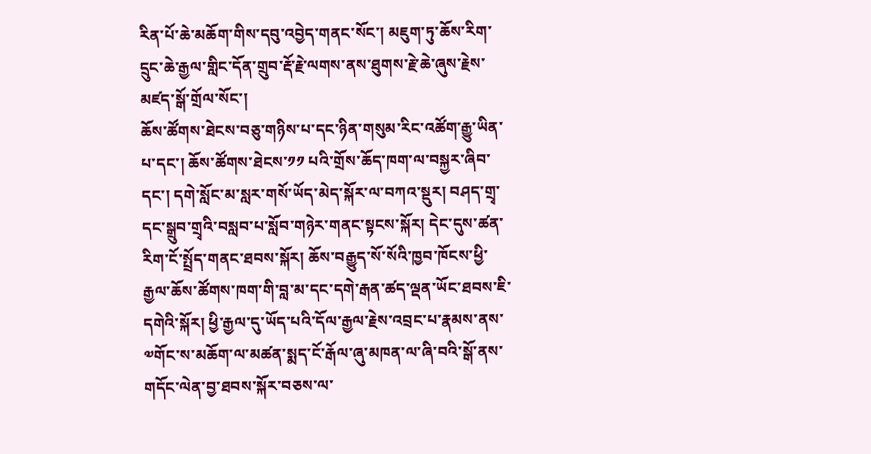རིན་པོ་ཆེ་མཆོག་གིས་དབུ་འབྱེད་གནང་སོང་། མཇུག་ཏུ་ཆོས་རིག་དྲུང་ཆེ་རྒྱལ་གླིང་དོན་གྲུབ་རྡོ་རྗེ་ལགས་ནས་ཐུགས་རྗེ་ཆེ་ཞུས་རྗེས་མཛད་སྒོ་གྲོལ་སོང་།
ཆོས་ཚོགས་ཐེངས་བཅུ་གཉིས་པ་དང་ཉིན་གསུམ་རིང་འཚོག་རྒྱུ་ཡིན་པ་དང་། ཆོས་ཚོགས་ཐེངས་༡༡ པའི་གྲོས་ཆོད་ཁག་ལ་བསྐྱར་ཞིབ་དང་། དགེ་སློང་མ་སླར་གསོ་ཡོད་མེད་སྐོར་ལ་བཀའ་སྡུར། བཤད་གྲྭ་དང་སྒྲུབ་གྲྭའི་བསླབ་པ་སློབ་གཉེར་གནང་སྟངས་སྐོར། དེང་དུས་ཚན་རིག་ངོ་སྤྲོད་གནང་ཐབས་སྐོར། ཆོས་བརྒྱུད་སོ་སོའི་ཁྱབ་ཁོངས་ཕྱི་རྒྱལ་ཆོས་ཚོགས་ཁག་གི་བླ་མ་དང་དགེ་རྒན་ཚད་ལྡན་ཡོང་ཐབས་ཇི་དགེའི་སྐོར། ཕྱི་རྒྱལ་དུ་ཡོད་པའི་དོལ་རྒྱལ་རྗེས་འབྲང་པ་རྣམས་ནས་༧གོང་ས་མཆོག་ལ་མཚན་སྨད་ངོ་རྒོལ་ཞུ་མཁན་ལ་ཞི་བའི་སྒོ་ནས་གདོང་ལེན་བྱ་ཐབས་སྐོར་བཅས་ལ་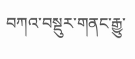བཀའ་བསྡུར་གནང་རྒྱུ་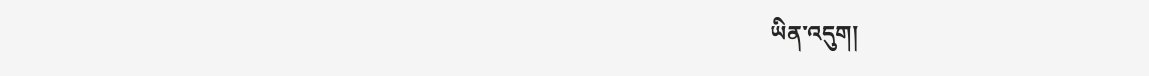ཡིན་འདུག།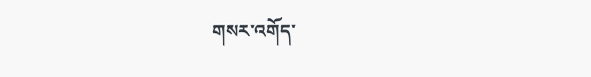གསར་འགོད་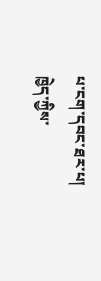པ་ངག་དབང་ཐར་པ།
ཁྱེད་ཀྱིས་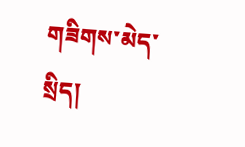གཟིགས་མེད་སྲིད།